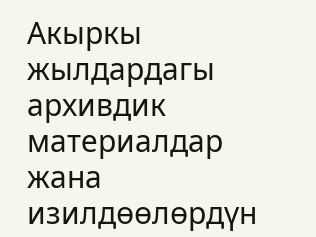Акыркы жылдардагы архивдик материалдар жана изилдөөлөрдүн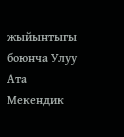жыйынтыгы боюнча Улуу Ата Мекендик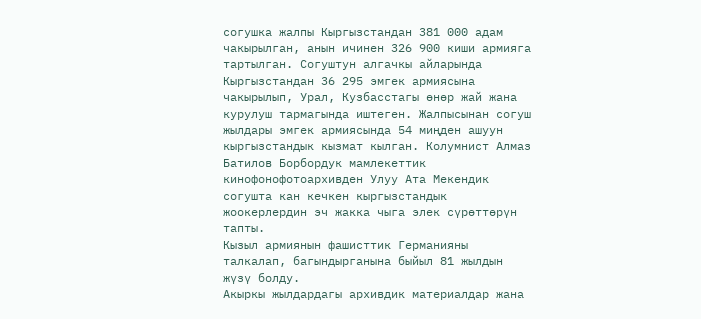согушка жалпы Кыргызстандан 381 000 адам чакырылган, анын ичинен 326 900 киши армияга тартылган. Согуштун алгачкы айларында Кыргызстандан 36 295 эмгек армиясына чакырылып, Урал, Кузбасстагы өнөр жай жана курулуш тармагында иштеген. Жалпысынан согуш жылдары эмгек армиясында 54 миңден ашуун кыргызстандык кызмат кылган. Колумнист Алмаз Батилов Борбордук мамлекеттик кинофонофотоархивден Улуу Ата Мекендик согушта кан кечкен кыргызстандык жоокерлердин эч жакка чыга элек сүрөттөрүн тапты.
Кызыл армиянын фашисттик Германияны талкалап, багындырганына быйыл 81 жылдын жүзү болду.
Акыркы жылдардагы архивдик материалдар жана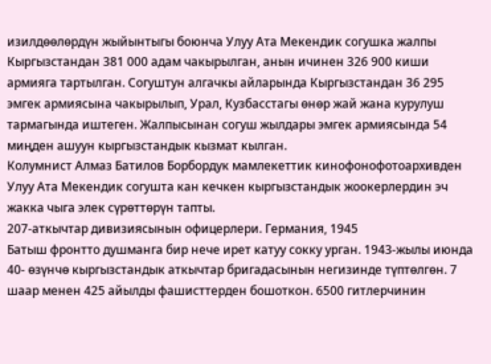изилдөөлөрдүн жыйынтыгы боюнча Улуу Ата Мекендик согушка жалпы Кыргызстандан 381 000 адам чакырылган, анын ичинен 326 900 киши армияга тартылган. Согуштун алгачкы айларында Кыргызстандан 36 295 эмгек армиясына чакырылып, Урал, Кузбасстагы өнөр жай жана курулуш тармагында иштеген. Жалпысынан согуш жылдары эмгек армиясында 54 миңден ашуун кыргызстандык кызмат кылган.
Колумнист Алмаз Батилов Борбордук мамлекеттик кинофонофотоархивден Улуу Ата Мекендик согушта кан кечкен кыргызстандык жоокерлердин эч жакка чыга элек сүрөттөрүн тапты.
207-аткычтар дивизиясынын офицерлери. Германия, 1945
Батыш фронтто душманга бир нече ирет катуу сокку урган. 1943-жылы июнда 40- өзүнчө кыргызстандык аткычтар бригадасынын негизинде түптөлгөн. 7 шаар менен 425 айылды фашисттерден бошоткон. 6500 гитлерчинин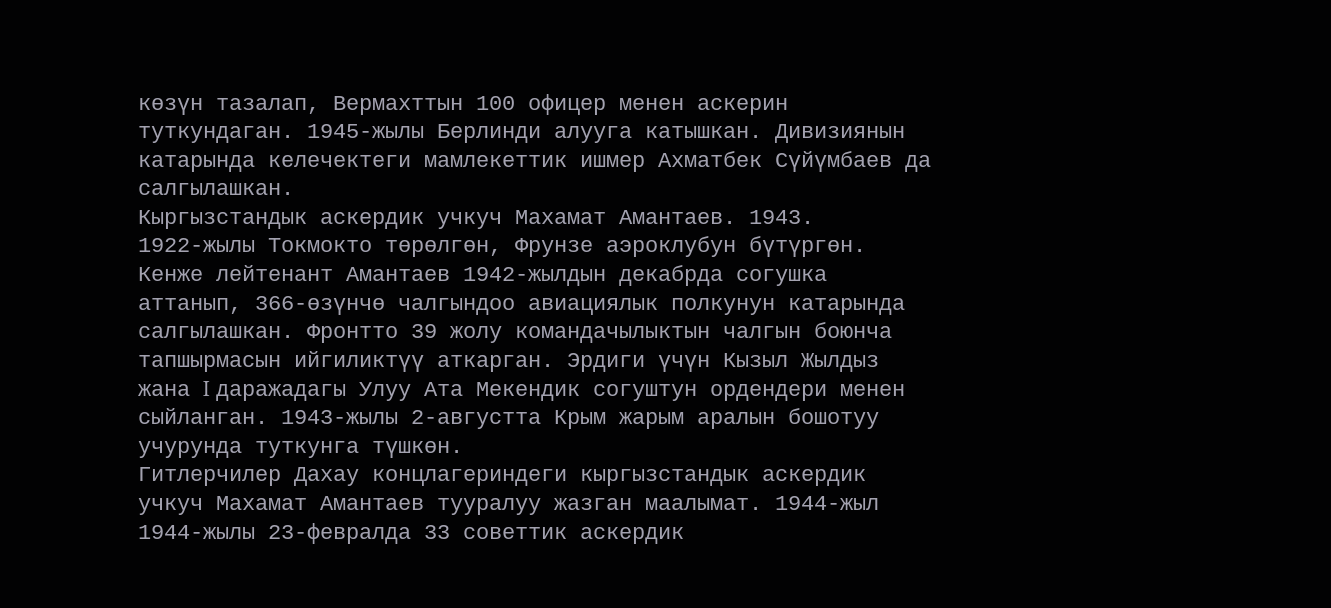көзүн тазалап, Вермахттын 100 офицер менен аскерин туткундаган. 1945-жылы Берлинди алууга катышкан. Дивизиянын катарында келечектеги мамлекеттик ишмер Ахматбек Сүйүмбаев да салгылашкан.
Кыргызстандык аскердик учкуч Махамат Амантаев. 1943.
1922-жылы Токмокто төрөлгөн, Фрунзе аэроклубун бүтүргөн. Кенже лейтенант Амантаев 1942-жылдын декабрда согушка аттанып, 366-өзүнчө чалгындоо авиациялык полкунун катарында салгылашкан. Фронтто 39 жолу командачылыктын чалгын боюнча тапшырмасын ийгиликтүү аткарган. Эрдиги үчүн Кызыл Жылдыз жана I даражадагы Улуу Ата Мекендик согуштун ордендери менен сыйланган. 1943-жылы 2-августта Крым жарым аралын бошотуу учурунда туткунга түшкөн.
Гитлерчилер Дахау концлагериндеги кыргызстандык аскердик учкуч Махамат Амантаев тууралуу жазган маалымат. 1944-жыл
1944-жылы 23-февралда 33 советтик аскердик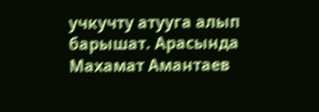учкучту атууга алып барышат. Арасында Махамат Амантаев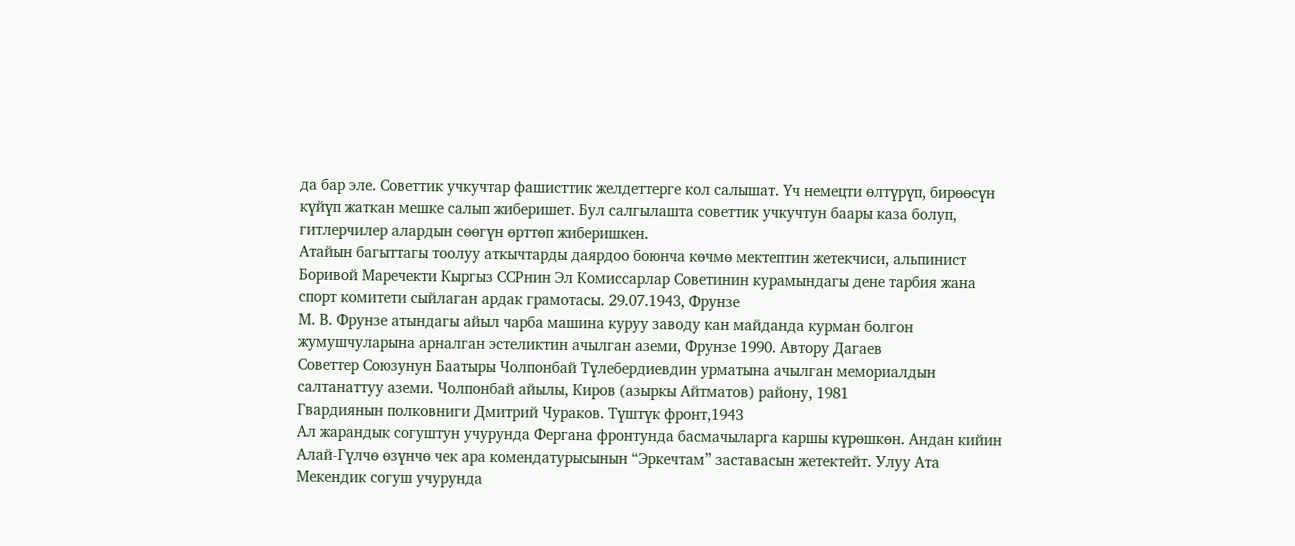да бар эле. Советтик учкучтар фашисттик желдеттерге кол салышат. Үч немецти өлтүрүп, бирөөсүн күйүп жаткан мешке салып жиберишет. Бул салгылашта советтик учкучтун баары каза болуп, гитлерчилер алардын сөөгүн өрттөп жиберишкен.
Атайын багыттагы тоолуу аткычтарды даярдоо боюнча көчмө мектептин жетекчиси, альпинист Боривой Маречекти Кыргыз ССРнин Эл Комиссарлар Советинин курамындагы дене тарбия жана спорт комитети сыйлаган ардак грамотасы. 29.07.1943, Фрунзе
М. В. Фрунзе атындагы айыл чарба машина куруу заводу кан майданда курман болгон жумушчуларына арналган эстеликтин ачылган аземи, Фрунзе 1990. Автору Дагаев
Советтер Союзунун Баатыры Чолпонбай Түлебердиевдин урматына ачылган мемориалдын салтанаттуу аземи. Чолпонбай айылы, Киров (азыркы Айтматов) району, 1981
Гвардиянын полковниги Дмитрий Чураков. Түштүк фронт,1943
Ал жарандык согуштун учурунда Фергана фронтунда басмачыларга каршы күрөшкөн. Андан кийин Алай-Гүлчө өзүнчө чек ара комендатурысынын “Эркечтам” заставасын жетектейт. Улуу Ата Мекендик согуш учурунда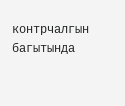контрчалгын багытында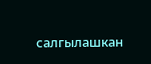салгылашкан